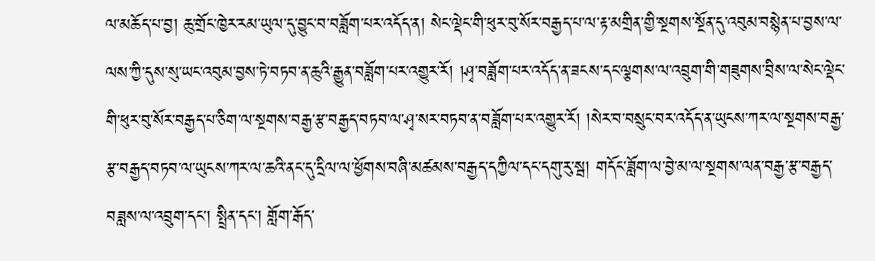ལ་མཆོད་པ་བྱ། ཆུ་གྲོང་ཁྱེར་རམ་ཡུལ་དུ་བྱུང་བ་བཟློག་པར་འདོད་ན། སེང་ལྡེང་གི་ཕུར་བུ་སོར་བརྒྱད་པ་ལ་རྟ་མགྲིན་གྱི་སྔགས་སྔོན་དུ་འབུམ་བསྙེན་པ་བྱས་ལ་ལས་ཀྱི་དུས་སུ་ཡང་འབུམ་བྱས་ཏེ་བཏབ་ན་ཆུའི་རྒྱུན་བཟློག་པར་འགྱུར་རོ། །ཤྭ་བཟློག་པར་འདོད་ན་ཟངས་དང་ལྕགས་ལ་འབྲུག་གི་གཟུགས་བྲིས་ལ་སེང་ལྡེང་གི་ཕུར་བུ་སོར་བརྒྱད་པ་ཅིག་ལ་སྔགས་བརྒྱ་རྩ་བརྒྱད་བཏབ་ལ་ཤྭ་སར་བཏབ་ན་བཟློག་པར་འགྱུར་རོ། །སེར་བ་བསྲུང་བར་འདོད་ན་ཡུངས་ཀར་ལ་སྔགས་བརྒྱ་རྩ་བརྒྱད་བཏབ་ལ་ཡུངས་ཀར་ལ་ཆའི་ནང་དུ་དྲིལ་ལ་ཕྱོགས་བཞི་མཚམས་བརྒྱད་དཀྱིལ་དང་དགུ་རུ་སྦ། གདོང་ཟློག་ལ་བྱེ་མ་ལ་སྔགས་ལན་བརྒྱ་རྩ་བརྒྱད་བཟླས་ལ་འབྲུག་དང་། སྤྲིན་དང་། གློག་རྒོད་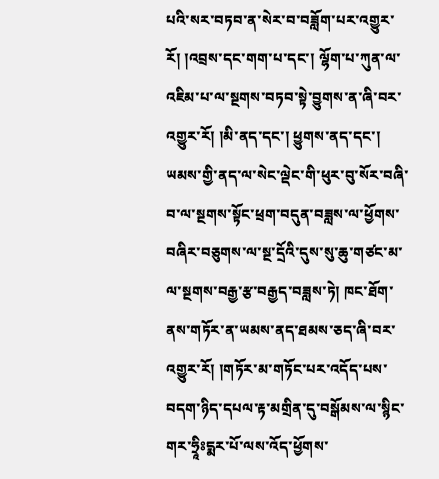པའི་སར་བཏབ་ན་སེར་བ་བཟློག་པར་འགྱུར་རོ། །འབྲས་དང་གག་པ་དང་། ལྷོག་པ་ཀུན་ལ་འཇིམ་པ་ལ་སྔགས་བཏབ་སྟེ་བྱུགས་ན་ཞི་བར་འགྱུར་རོ། །མི་ནད་དང་། ཕྱུགས་ནད་དང་། ཡམས་གྱི་ནད་ལ་སེང་ལྡེང་གི་ཕུར་བུ་སོར་བཞི་བ་ལ་སྔགས་སྟོང་ཕྲག་བདུན་བཟླས་ལ་ཕྱོགས་བཞིར་བཅུགས་ལ་སྔ་དྲོའི་དུས་སུ་ཆུ་གཙང་མ་ལ་སྔགས་བརྒྱ་རྩ་བརྒྱད་བཟླས་ཏེ། ཁང་ཐོག་ནས་གཏོར་ན་ཡམས་ནད་ཐམས་ཅད་ཞི་བར་འགྱུར་རོ། །གཏོར་མ་གཏོང་པར་འདོད་པས་བདག་ཉིད་དཔལ་རྟ་མགྲིན་དུ་བསྒོམས་ལ་སྙིང་གར་ཧྲཱིཿདྨར་པོ་ལས་འོད་ཕྱོགས་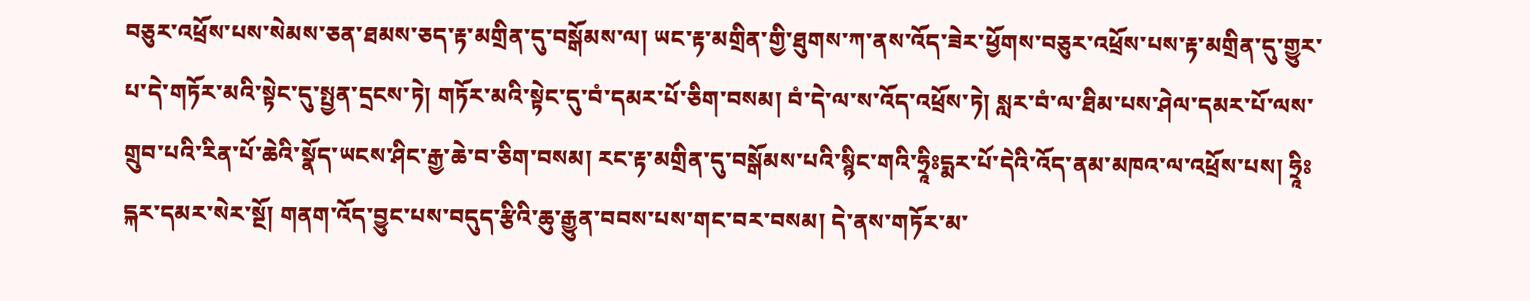བཅུར་འཕྲོས་པས་སེམས་ཅན་ཐམས་ཅད་རྟ་མགྲིན་དུ་བསྒོམས་ལ། ཡང་རྟ་མགྲིན་གྱི་ཐུགས་ཀ་ནས་འོད་ཟེར་ཕྱོགས་བཅུར་འཕྲོས་པས་རྟ་མགྲིན་དུ་གྱུར་པ་དེ་གཏོར་མའི་སྟེང་དུ་སྤྱན་དྲངས་ཏེ། གཏོར་མའི་སྟེང་དུ་བཾ་དམར་པོ་ཅིག་བསམ། བཾ་དེ་ལ་ས་འོད་འཕྲོས་ཏེ། སླར་བཾ་ལ་ཐིམ་པས་ཤེལ་དམར་པོ་ལས་གྲུབ་པའི་རིན་པོ་ཆེའི་སྣོད་ཡངས་ཤིང་རྒྱ་ཆེ་བ་ཅིག་བསམ། རང་རྟ་མགྲིན་དུ་བསྒོམས་པའི་སྙིང་གའི་ཧྲཱིཿདྨར་པོ་དེའི་འོད་ནམ་མཁའ་ལ་འཕྲོས་པས། ཧྲཱིཿདྐར་དམར་སེར་སྔོ། གནག་འོད་བྱུང་པས་བདུད་རྩིའི་ཆུ་རྒྱུན་བབས་པས་གང་བར་བསམ། དེ་ནས་གཏོར་མ་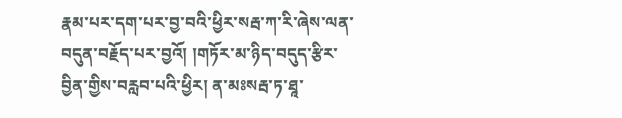རྣམ་པར་དག་པར་བྱ་བའི་ཕྱིར་སརྦ་ཀ་རི་ཞེས་ལན་བདུན་བརྗོད་པར་བྱའོ། །གཏོར་མ་ཉིད་བདུད་རྩིར་བྱིན་གྱིས་བརླབ་པའི་ཕྱིར། ན་མཿསརྦ་ཏ་ཐཱ་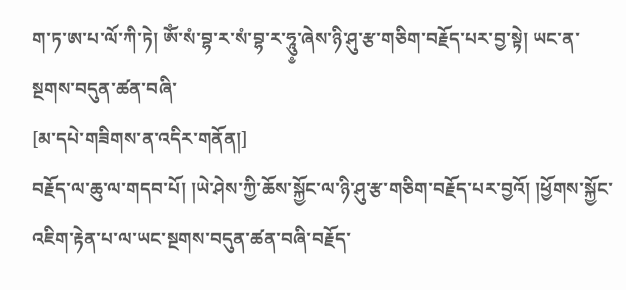ག་ཏ་ཨ་པ་ལོ་ཀི་ཏེ། ཨོཾ་སཾ་བྷ་ར་སཾ་བྷ་ར་ཧཱུ༵་ཞེས་ཉི་ཤུ་རྩ་གཅིག་བརྗོད་པར་བྱ་སྟེ། ཡང་ན་སྔགས་བདུན་ཚན་བཞི་
[མ་དཔེ་གཟིགས་ན་འདིར་གནོན།]
བརྗོད་ལ་ཆུ་ལ་གདབ་པོ། །ཡེ་ཤེས་ཀྱི་ཆོས་སྐྱོང་ལ་ཉི་ཤུ་རྩ་གཅིག་བརྗོད་པར་བྱའོ། །ཕྱོགས་སྐྱོང་འཇིག་རྟེན་པ་ལ་ཡང་སྔགས་བདུན་ཚན་བཞི་བརྗོད་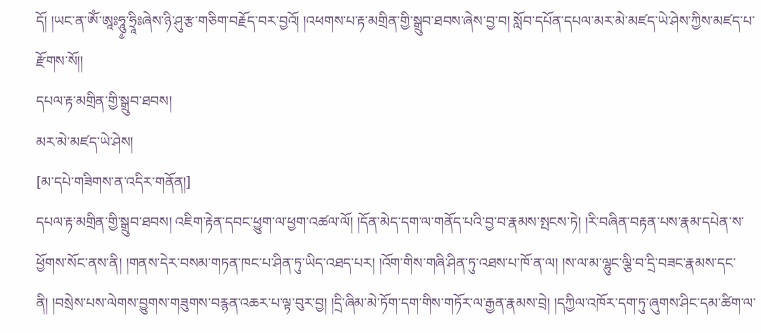དོ། །ཡང་ན་ཨོཾ་ཨཱཿཧཱུ༵་ཧྲཱིཿཞེས་ཉི་ཤུ་རྩ་གཅིག་བརྗོད་བར་བྱའོ། །འཕགས་པ་རྟ་མགྲིན་གྱི་སྒྲུབ་ཐབས་ཞེས་བྱ་བ། སློབ་དཔོན་དཔལ་མར་མེ་མཛད་ཡེ་ཤེས་ཀྱིས་མཛད་པ་རྫོགས་སོ།།
དཔལ་རྟ་མགྲིན་གྱི་སྒྲུབ་ཐབས།
མར་མེ་མཛད་ཡེ་ཤེས།
[མ་དཔེ་གཟིགས་ན་འདིར་གནོན།]
དཔལ་རྟ་མགྲིན་གྱི་སྒྲུབ་ཐབས། འཇིག་རྟེན་དབང་ཕྱུག་ལ་ཕྱག་འཚལ་ལོ། །དོན་མེད་དག་ལ་གནོད་པའི་བྱ་བ་རྣམས་སྤངས་ཏེ། །རི་བཞིན་བརྟན་པས་རྣམ་དཔེན་ས་ཕྱོགས་སོང་ནས་ནི། །གནས་དེར་བསམ་གཏན་ཁང་པ་ཤིན་ཏུ་ཡིད་འཐད་པར། །འོག་གིས་གཞི་ཤིན་ཏུ་འཐས་པ་ཁོ་ན་ལ། །ས་ལ་མ་ལྷུང་ལྕི་བ་དྲི་བཟང་རྣམས་དང་ནི། །བསྲེས་པས་ལེགས་བྱུགས་གཟུགས་བརྙན་འཆར་པ་ལྟ་བུར་བྱ། །དྲི་ཞིམ་མེ་ཏོག་དག་གིས་གཏོར་ལ་རྒྱན་རྣམས་བྲེ། །དཀྱིལ་འཁོར་དག་ཏུ་ཞུགས་ཤིང་དམ་ཚིག་ལ་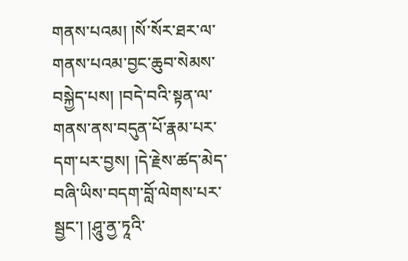གནས་པའམ། །སོ་སོར་ཐར་ལ་གནས་པའམ་བྱང་ཆུབ་སེམས་བསྐྱེད་པས། །བདེ་བའི་སྟན་ལ་གནས་ནས་བདུན་པོ་རྣམ་པར་དག་པར་བྱས། །དེ་རྗེས་ཚད་མེད་བཞི་ཡིས་བདག་བློ་ལེགས་པར་སྦྱང་། །ཤཱུ་ནྱ་ཏཱའི་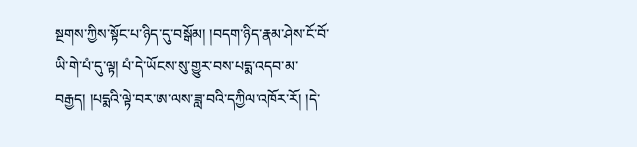སྔགས་ཀྱིས་སྟོང་པ་ཉིད་དུ་བསྒོམ། །བདག་ཉིད་རྣམ་ཤེས་ངོ་བོ་ཡི་གེ་པཾ་དུ་ལྟ། པཾ་དེ་ཡོངས་སུ་གྱུར་བས་པདྨ་འདབ་མ་བརྒྱད། །པདྨའི་ལྟེ་བར་ཨ་ལས་ཟླ་བའི་དཀྱིལ་འཁོར་རོ། །དེ་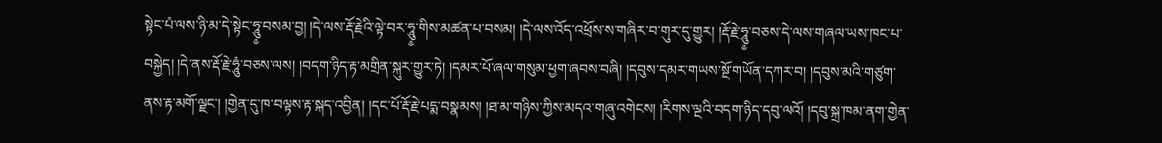སྟེང་པཾ་ལས་ཉི་མ་དེ་སྟེང་ཧཱུ༵་བསམ་བྱ། །དེ་ལས་རྡོ་རྗེའི་ལྟེ་བར་ཧཱུ༵་གིས་མཚན་པ་བསམ། །དེ་ལས་འོད་འཕྲོས་ས་གཞིར་བ་གུར་དུ་གྱུར། །རྡོ་རྗེ་ཧཱུ༵་བཅས་དེ་ལས་གཞལ་ཡས་ཁང་པ་བསྐྱེད། །དེ་ནས་རྡོ་རྗེ་ཧཱུཾ་བཅས་ལས། །བདག་ཉིད་རྟ་མགྲིན་སྐུར་གྱུར་ཏེ། །དམར་པོ་ཞལ་གསུམ་ཕྱག་ཞབས་བཞི། །དབུས་དམར་གཡས་སྔོ་གཡོན་དཀར་བ། །དབུས་མའི་གཙུག་ནས་རྟ་མགོ་ལྗང་། །གྱེན་དུ་ཁ་བལྟས་རྟ་སྐད་འབྱིན། །དང་པོ་རྡོ་རྗེ་པདྨ་བསྣམས། །ཐ་མ་གཉིས་ཀྱིས་མདའ་གཞུ་འགེངས། །རིགས་ལྔའི་བདག་ཉིད་དབུ་ལའོ། །དབུ་སྐྲ་ཁམ་ནག་གྱེན་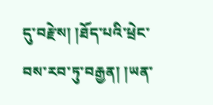དུ་བརྫེས། །ཐོད་པའི་ཕྲེང་བས་རབ་ཏུ་བརྒྱན། །ཡན་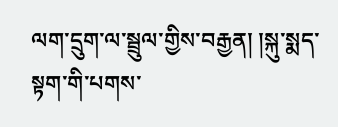ལག་དྲུག་ལ་སྦྲུལ་གྱིས་བརྒྱན། །སྐུ་སྨད་སྟག་གི་པགས་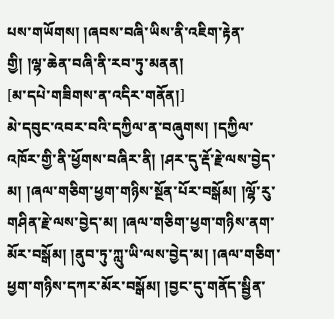པས་གཡོགས། །ཞབས་བཞི་ཡིས་ནི་འཇིག་རྟེན་གྱི། །ལྷ་ཆེན་བཞི་ནི་རབ་ཏུ་མནན།
[མ་དཔེ་གཟིགས་ན་འདིར་གནོན།]
མེ་དབུང་འབར་བའི་དཀྱིལ་ན་བཞུགས། །དཀྱིལ་འཁོར་གྱི་ནི་ཕྱོགས་བཞིར་ནི། །ཤར་དུ་རྡོ་རྗེ་ལས་བྱེད་མ། །ཞལ་གཅིག་ཕྱག་གཉིས་སྔོན་པོར་བསྒོམ། །ལྷོ་རུ་གཤིན་རྗེ་ལས་བྱེད་མ། །ཞལ་གཅིག་ཕྱག་གཉིས་ནག་མོར་བསྒོམ། །ནུབ་ཏུ་ཀླུ་ཡི་ལས་བྱེད་མ། །ཞལ་གཅིག་ཕྱག་གཉིས་དཀར་མོར་བསྒོམ། །བྱང་དུ་གནོད་སྦྱིན་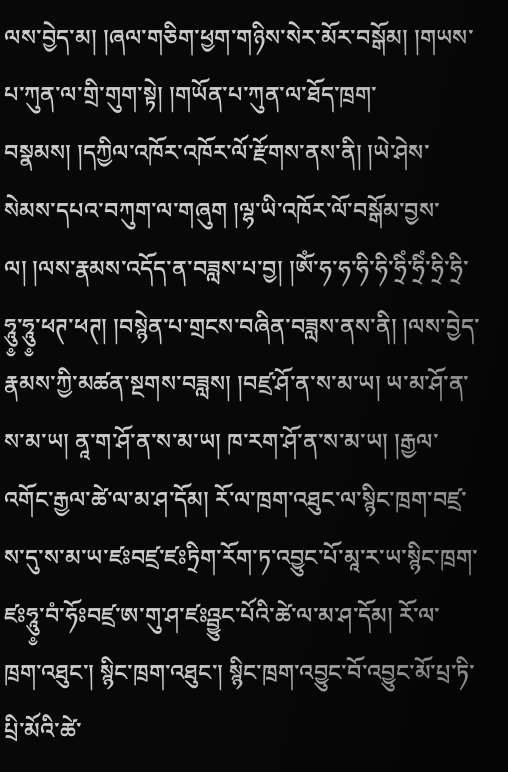ལས་བྱེད་མ། །ཞལ་གཅིག་ཕྱག་གཉིས་སེར་མོར་བསྒོམ། །གཡས་པ་ཀུན་ལ་གྲི་གུག་སྟེ། །གཡོན་པ་ཀུན་ལ་ཐོད་ཁྲག་བསྣམས། །དཀྱིལ་འཁོར་འཁོར་ལོ་རྫོགས་ནས་ནི། །ཡེ་ཤེས་སེམས་དཔའ་བཀུག་ལ་གཞུག །ལྷ་ཡི་འཁོར་ལོ་བསྒོམ་བྱས་ལ། །ལས་རྣམས་འདོད་ན་བཟླས་པ་བྱ། །ཨོཾ་ཧ་ཧ་ཧི་ཧི་ཧྲིཾ་ཧྲིཾ་ཧྲི་ཧྲི་ཧཱུ༵་ཧཱུ༵་ཕཊ་ཕཊ། །བསྙེན་པ་གྲངས་བཞིན་བཟླས་ནས་ནི། །ལས་བྱེད་རྣམས་ཀྱི་མཚན་སྔགས་བཟླས། །བཛྲ་ཤོ་ན་ས་མ་ཡ། ཡ་མ་ཤོ་ན་ས་མ་ཡ། ནཱ་ག་ཤོ་ན་ས་མ་ཡ། ཁ་རག་ཤོ་ན་ས་མ་ཡ། །རྒྱལ་འགོང་རྒྱལ་ཚེ་ལ་མ་ཤ་དོམ། རོ་ལ་ཁྲག་འཐུང་ལ་སྙིང་ཁྲག་བཛྲ་ས་དུ་ས་མ་ཡ་ཛཿབཛྲ་ཛཿཏྲིག་རོག་ཏ་འབྱུང་པོ་མཱ་ར་ཡ་སྙིང་ཁྲག་ཛཿཧཱུ༵་བཾ་ཧོཿབཛྲ་ཨ་གུ་ཤ་ཛཿའྦྱུང་པོའི་ཚེ་ལ་མ་ཤ་དོམ། རོ་ལ་ཁྲག་འཐུང་། སྙིང་ཁྲག་འཐུང་། སྙིང་ཁྲག་འབྱུང་བོ་འབྱུང་མོ་པྲ་ཏི་པྲི་མོའི་ཚེ་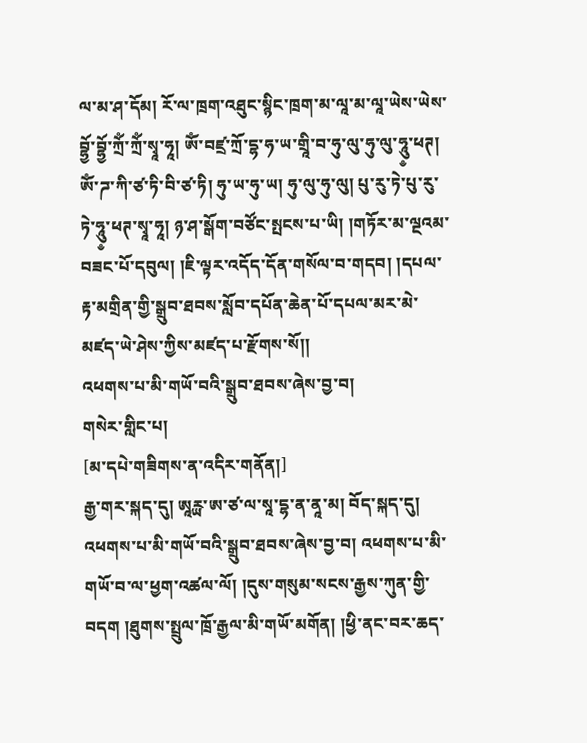ལ་མ་ཤ་དོམ། རོ་ལ་ཁྲག་འཐུང་སྙིང་ཁྲག་མ་ལཱ་མ་ལཱ་ཡེས་ཡེས་བྷྱོ་བྷྱོ་ཀྲོཾ་ཀྲོཾ་སྭཱ་ཧཱ། ཨོཾ་བཛྲ་ཀྲོ་དྷ་ཧ་ཡ་གྲཱི་བ་ཧུ་ལུ་ཧུ་ལུ་ཧཱུ༵་ཕཊ། ཨོཾ་ཌ་ཀི་ཙ་ཏི་བི་ཙ་ཏི། ཧུ་ཡ་ཧུ་ཡ། ཧུ་ལུ་ཧུ་ལུ། པུ་རུ་ཏེ་པུ་རུ་ཏེ་ཧཱུ༵་ཕཊ་སྭཱ་ཧཱ། ཉ་ཤ་སྒོག་བཙོང་སྤངས་པ་ཡི། །གཏོར་མ་ལྔའམ་བཟང་པོ་དབུལ། །ཇི་ལྟར་འདོད་དོན་གསོལ་བ་གདབ། །དཔལ་རྟ་མགྲིན་གྱི་སྒྲུབ་ཐབས་སློབ་དཔོན་ཆེན་པོ་དཔལ་མར་མེ་མཛད་ཡེ་ཤེས་ཀྱིས་མཛད་པ་རྫོགས་སོ།།
འཕགས་པ་མི་གཡོ་བའི་སྒྲུབ་ཐབས་ཞེས་བྱ་བ།
གསེར་གླིང་པ།
[མ་དཔེ་གཟིགས་ན་འདིར་གནོན།]
རྒྱ་གར་སྐད་དུ། ཨཱཪྻ་ཨ་ཙ་ལ་སཱ་དྷ་ན་ནཱ་མ། བོད་སྐད་དུ། འཕགས་པ་མི་གཡོ་བའི་སྒྲུབ་ཐབས་ཞེས་བྱ་བ། འཕགས་པ་མི་གཡོ་བ་ལ་ཕྱག་འཚལ་ལོ། །དུས་གསུམ་སངས་རྒྱས་ཀུན་གྱི་བདག །ཐུགས་སྤྲུལ་ཁྲོ་རྒྱལ་མི་གཡོ་མགོན། །ཕྱི་ནང་བར་ཆད་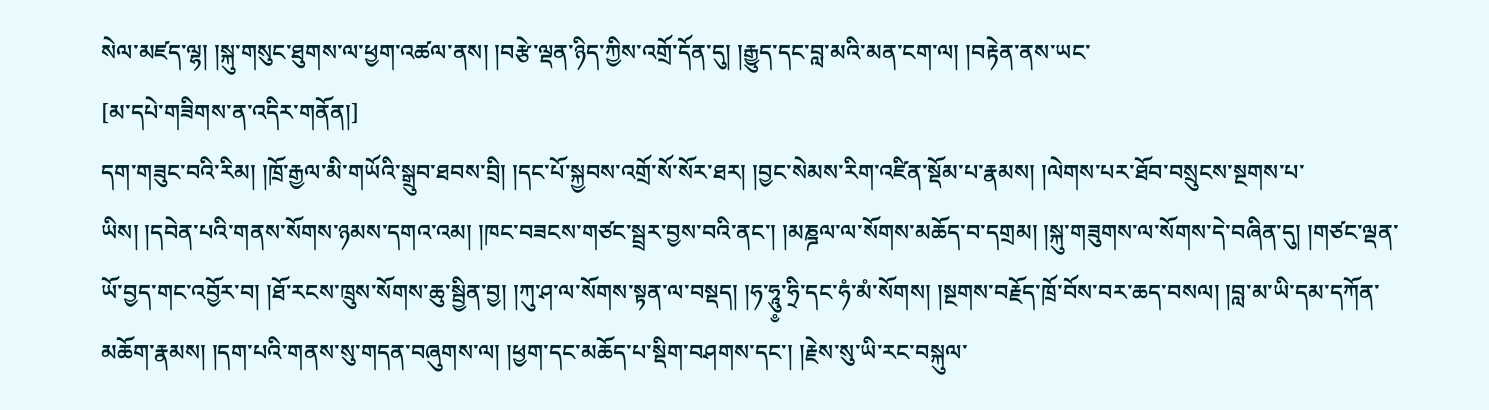སེལ་མཛད་ལྷ། །སྐུ་གསུང་ཐུགས་ལ་ཕྱག་འཚལ་ནས། །བརྩེ་ལྡན་ཉིད་ཀྱིས་འགྲོ་དོན་དུ། །རྒྱུད་དང་བླ་མའི་མན་ངག་ལ། །བརྟེན་ནས་ཡང་
[མ་དཔེ་གཟིགས་ན་འདིར་གནོན།]
དག་གཟུང་བའི་རིམ། །ཁྲོ་རྒྱལ་མི་གཡོའི་སྒྲུབ་ཐབས་བྲི། །དང་པོ་སྐྱབས་འགྲོ་སོ་སོར་ཐར། །བྱང་སེམས་རིག་འཛིན་སྡོམ་པ་རྣམས། །ལེགས་པར་ཐོབ་བསྲུངས་སྔགས་པ་ཡིས། །དབེན་པའི་གནས་སོགས་ཉམས་དགའ་འམ། །ཁང་བཟངས་གཙང་སྦྲར་བྱས་བའི་ནང་། །མཎྜལ་ལ་སོགས་མཆོད་བ་དགྲམ། །སྐུ་གཟུགས་ལ་སོགས་དེ་བཞིན་དུ། །གཙང་ལྡན་ཡོ་བྱད་གང་འབྱོར་བ། །ཐོ་རངས་ཁྲུས་སོགས་ཆུ་སྦྱིན་བྱ། །ཀུ་ཤ་ལ་སོགས་སྟན་ལ་བསྡད། །ཧ་ཧཱུ༵་ཧྲི་དང་ཧཾ་མཾ་སོགས། །སྔགས་བརྗོད་ཁྲོ་བོས་བར་ཆད་བསལ། །བླ་མ་ཡི་དམ་དཀོན་མཆོག་རྣམས། །དག་པའི་གནས་སུ་གདན་བཞུགས་ལ། །ཕྱག་དང་མཆོད་པ་སྡིག་བཤགས་དང་། །རྗེས་སུ་ཡི་རང་བསྐུལ་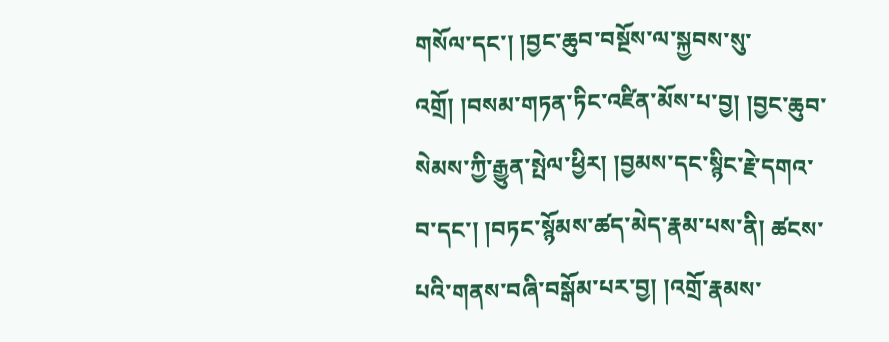གསོལ་དང་། །བྱང་ཆུབ་བསྔོས་ལ་སྐྱབས་སུ་འགྲོ། །བསམ་གཏན་ཏིང་འཛིན་མོས་པ་བྱ། །བྱང་ཆུབ་སེམས་ཀྱི་རྒྱུན་སྤེལ་ཕྱིར། །བྱམས་དང་སྙིང་རྗེ་དགའ་བ་དང་། །བཏང་སྙོམས་ཚད་མེད་རྣམ་པས་ནི། ཚངས་པའི་གནས་བཞི་བསྒོམ་པར་བྱ། །འགྲོ་རྣམས་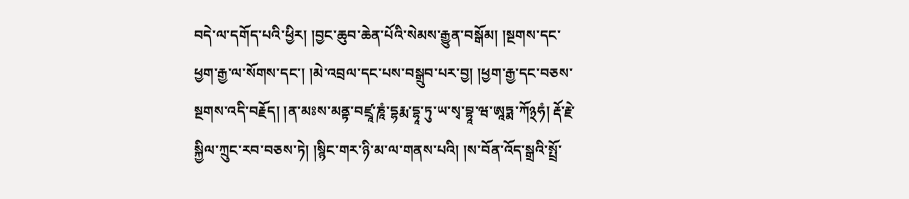བདེ་ལ་དགོད་པའི་ཕྱིར། །བྱང་ཆུབ་ཆེན་པོའི་སེམས་རྒྱུན་བསྒོམ། །སྔགས་དང་ཕྱག་རྒྱ་ལ་སོགས་དང་། །མེ་འབྲལ་དང་པས་བསྒྲུབ་པར་བྱ། །ཕྱག་རྒྱ་དང་བཅས་སྔགས་འདི་བརྗོད། །ན་མཿས་མནྟ་བཛྲཱ་ཎཱཾ་དྷརྨ་དྷཱ་ཏུ་ཡ་སྭ་བྷཱ་ཝ་ཨཱཏྨ་ཀོ྅ཧཾ། རྡོ་རྗེ་སྐྱིལ་ཀྲུང་རབ་བཅས་ཏེ། །སྙིང་གར་ཉི་མ་ལ་གནས་པའི། །ས་བོན་འོད་སྒྲའི་སྤྲོ་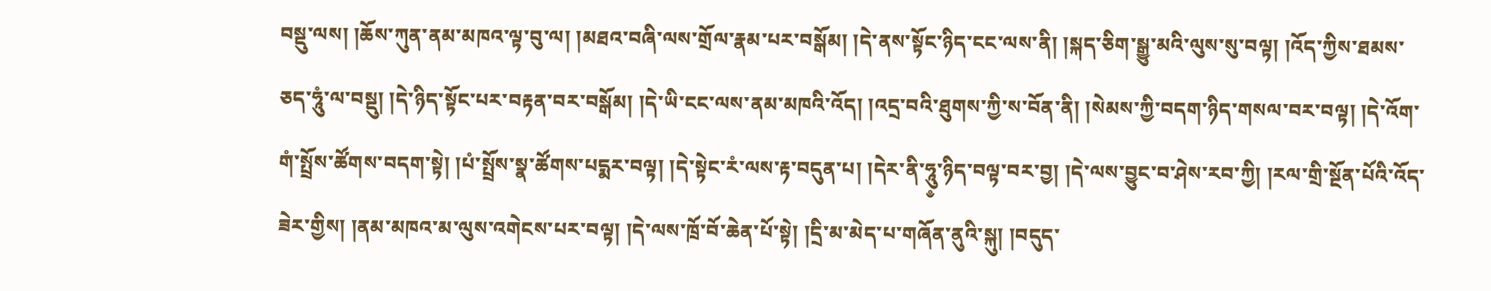བསྡུ་ལས། །ཆོས་ཀུན་ནམ་མཁའ་ལྟ་བུ་ལ། །མཐའ་བཞི་ལས་གྲོལ་རྣམ་པར་བསྒོམ། །དེ་ནས་སྟོང་ཉིད་ངང་ལས་ནི། །སྐད་ཅིག་སྒྱུ་མའི་ལུས་སུ་བལྟ། །འོད་ཀྱིས་ཐམས་ཅད་ཧཱུཾ་ལ་བསྡུ། །དེ་ཉིད་སྟོང་པར་བརྟན་བར་བསྒོམ། །དེ་ཡི་ངང་ལས་ནམ་མཁའི་འོད། །འདྲ་བའི་ཐུགས་ཀྱི་ས་བོན་ནི། །སེམས་ཀྱི་བདག་ཉིད་གསལ་བར་བལྟ། །དེ་འོག་གཾ་སྤྲོས་ཚོགས་བདག་སྟེ། །པཾ་སྤྲོས་སྣ་ཚོགས་པདྨར་བལྟ། །དེ་སྟེང་རཾ་ལས་རྟ་བདུན་པ། །དེར་ནི་ཧཱུ༵་ཉིད་བལྟ་བར་བྱ། །དེ་ལས་བྱུང་བ་ཤེས་རབ་ཀྱི། །རལ་གྲི་སྔོན་པོའི་འོད་ཟེར་གྱིས། །ནམ་མཁའ་མ་ལུས་འགེངས་པར་བལྟ། །དེ་ལས་ཁྲོ་བོ་ཆེན་པོ་སྟེ། །དྲི་མ་མེད་པ་གཞོན་ནུའི་སྐུ། །བདུད་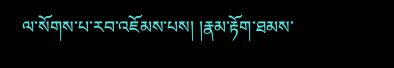ལ་སོགས་པ་རབ་འཇོམས་པས། །རྣམ་རྟོག་ཐམས་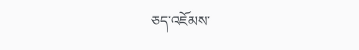ཅད་འཇོམས་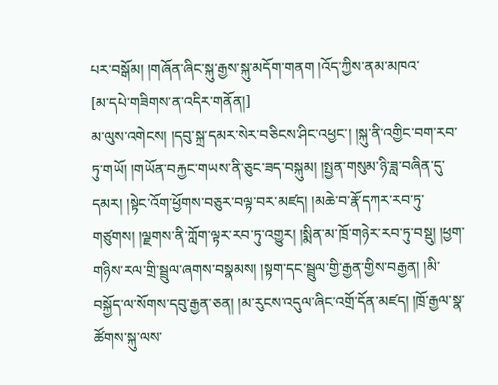པར་བསྒོམ། །གཞོན་ཞིང་སྐུ་རྒྱས་སྐུ་མདོག་གནག །འོད་ཀྱིས་ནམ་མཁའ་
[མ་དཔེ་གཟིགས་ན་འདིར་གནོན།]
མ་ལུས་འགེངས། །དབུ་སྐྲ་དམར་སེར་བཅིངས་ཤིང་འཕྱང་། །སྐུ་ནི་འགྱིང་བག་རབ་ཏུ་གཡོ། །གཡོན་བརྐྱང་གཡས་ནི་ཅུང་ཟད་བསྐུམ། །སྤྱན་གསུམ་ཉི་ཟླ་བཞིན་དུ་དམར། །སྟེང་འོག་ཕྱོགས་བཅུར་བལྟ་བར་མཛད། །མཆེ་བ་རྣོ་དཀར་རབ་ཏུ་གཙུགས། །ལྗགས་ནི་ཀློག་ལྟར་རབ་ཏུ་འགྱུར། །སྨིན་མ་ཁྲོ་གཉེར་རབ་ཏུ་བསྡུ། །ཕྱག་གཉིས་རལ་གྲི་སྦྲུལ་ཞགས་བསྣམས། །སྟག་དང་སྦྲུལ་གྱི་རྒྱན་གྱིས་བརྒྱན། །མི་བསྐྱོད་ལ་སོགས་དབུ་རྒྱན་ཅན། །མ་རུངས་འདུལ་ཞིང་འགྲོ་དོན་མཛད། །ཁྲོ་རྒྱལ་སྣ་ཚོགས་སྐུ་ལས་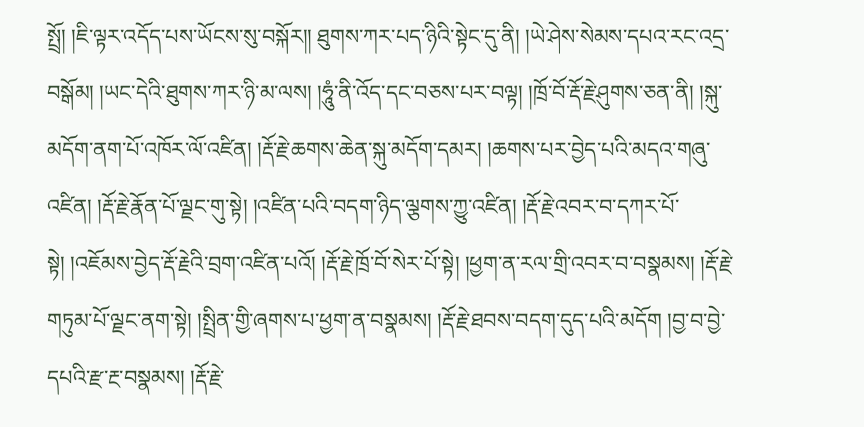སྤྲོ། །ཇི་ལྟར་འདོད་པས་ཡོངས་སུ་བསྐོར།། ཐུགས་ཀར་པད་ཉིའི་སྟེང་དུ་ནི། །ཡེ་ཤེས་སེམས་དཔའ་རང་འདྲ་བསྒོམ། །ཡང་དེའི་ཐུགས་ཀར་ཉི་མ་ལས། །ཧཱུཾ་ནི་འོད་དང་བཅས་པར་བལྟ། །ཁྲོ་བོ་རྡོ་རྗེ་ཤུགས་ཅན་ནི། །སྐུ་མདོག་ནག་པོ་འཁོར་ལོ་འཛིན། །རྡོ་རྗེ་ཆགས་ཆེན་སྐུ་མདོག་དམར། །ཆགས་པར་བྱེད་པའི་མདའ་གཞུ་འཛིན། །རྡོ་རྗེ་རྣོན་པོ་ལྗང་གུ་སྟེ། །འཛིན་པའི་བདག་ཉིད་ལྕགས་ཀྱུ་འཛིན། །རྡོ་རྗེ་འབར་བ་དཀར་པོ་སྟེ། །འཇོམས་བྱེད་རྡོ་རྗེའི་བྲག་འཛིན་པའོ། །རྡོ་རྗེ་ཁྲོ་བོ་སེར་པོ་སྟེ། །ཕྱག་ན་རལ་གྲི་འབར་བ་བསྣམས། །རྡོ་རྗེ་གཏུམ་པོ་ལྗང་ནག་སྟེ། །སྤྲིན་གྱི་ཞགས་པ་ཕྱག་ན་བསྣམས། །རྡོ་རྗེ་ཐབས་བདག་དུད་པའི་མདོག །བྱ་བ་བྱེ་དཔའི་རྫ་རྔ་བསྣམས། །རྡོ་རྗེ་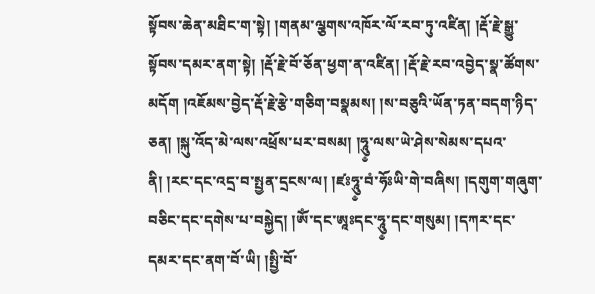སྟོབས་ཆེན་མཐིང་ག་སྟེ། །གནམ་ལྕགས་འཁོར་ལོ་རབ་ཏུ་འཛིན། །རྡོ་རྗེ་སྒྱུ་སྟོབས་དམར་ནག་སྟེ། །རྡོ་རྗེ་བོ་ཅོན་ཕྱག་ན་འཛིན། །རྡོ་རྗེ་རབ་འབྱེད་སྣ་ཚོགས་མདོག །འཇོམས་བྱེད་རྡོ་རྗེ་རྩེ་གཅིག་བསྣམས། །ས་བཅུའི་ཡོན་ཏན་བདག་ཉིད་ཅན། །སྐུ་འོད་མེ་ལས་འཕྲོས་པར་བསམ། །ཧཱུ༵་ལས་ཡེ་ཤེས་སེམས་དཔའ་ནི། །རང་དང་འདྲ་བ་སྤྱན་དྲངས་ལ། །ཛཿཧཱུ༵་བཾ་ཧོཿཡི་གེ་བཞིས། །དགུག་གཞུག་བཅིང་དང་དགེས་པ་བསྐྱེད། །ཨོཾ་དང་ཨཱཿདང་ཧཱུ༵་དང་གསུམ། །དཀར་དང་དམར་དང་ནག་བོ་ཡི། །སྤྱི་བོ་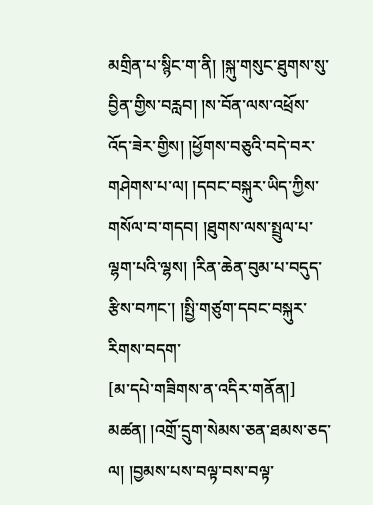མགྲིན་པ་སྙིང་ག་ནི། །སྐུ་གསུང་ཐུགས་སུ་བྱིན་གྱིས་བརླབ། །ས་བོན་ལས་འཕྲོས་འོད་ཟེར་གྱིས། །ཕྱོགས་བཅུའི་བདེ་བར་གཤེགས་པ་ལ། །དབང་བསྐུར་ཡིད་ཀྱིས་གསོལ་བ་གདབ། །ཐུགས་ལས་སྤྲུལ་པ་ལྷག་པའི་ལྷས། །རིན་ཆེན་བུམ་པ་བདུད་རྩིས་བཀང་། །སྤྱི་གཙུག་དབང་བསྐུར་རིགས་བདག་
[མ་དཔེ་གཟིགས་ན་འདིར་གནོན།]
མཚན། །འགྲོ་དྲུག་སེམས་ཅན་ཐམས་ཅད་ལ། །བྱམས་པས་བལྟ་བས་བལྟ་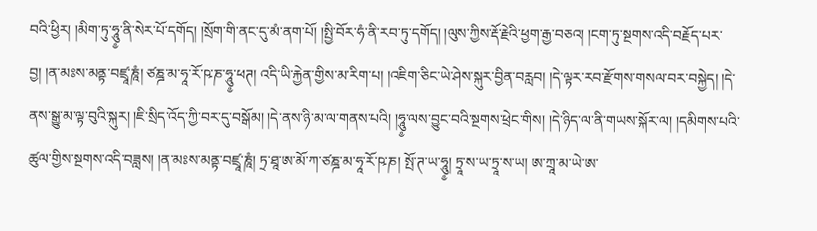བའི་ཕྱིར། །མིག་ཏུ་ཧཱུ༵་ནི་སེར་པོ་དགོད། །སྲོག་གི་ནང་དུ་མཾ་ནག་པོ། །སྤྱི་བོར་ཧཾ་ནི་རབ་ཏུ་དགོད། །ལུས་ཀྱིས་རྡོ་རྗེའི་ཕྱག་རྒྱ་བཅའ། །ངག་ཏུ་སྔགས་འདི་བརྗོད་པར་བྱ། །ན་མཿས་མནྟ་བཛྲཱ་ཎཱཾ། ཙཎྜ་མ་ཧཱ་རོ་ཥ་ཎ་ཧཱུ༵་ཕཊ། འདི་ཡི་རྐྱེན་གྱིས་མ་རིག་པ། །འཇིག་ཅིང་ཡེ་ཤེས་སྐུར་བྱིན་བརླབ། །དེ་ལྟར་རབ་རྫོགས་གསལ་བར་བསྐྱེད། །དེ་ནས་སྒྱུ་མ་ལྟ་བུའི་སྐུར། །ཇི་སྲིད་འོད་ཀྱི་བར་དུ་བསྒོམ། །དེ་ནས་ཉི་མ་ལ་གནས་པའི། །ཧཱུ༵་ལས་བྱུང་བའི་སྔགས་ཕྲེང་གིས། །དེ་ཉིད་ལ་ནི་གཡས་སྐོར་ལ། །དམིགས་པའི་ཚུལ་གྱིས་སྔགས་འདི་བཟླས། །ན་མཿས་མནྟ་བཛྲཱ་ཎཱཾ། ཏྲ་ཐཱ་ཨ་མོ་ཀ་ཙཎྜ་མ་ཧཱ་རོ་ཥ་ཎ། སྤོ་ཊ་ཡ་ཧཱུ༵། ཏྲཱ་ས་ཡ་ཏྲཱ་ས་ཡ། ཨ་ཀྲཱ་མ་ཡེ་ཨ་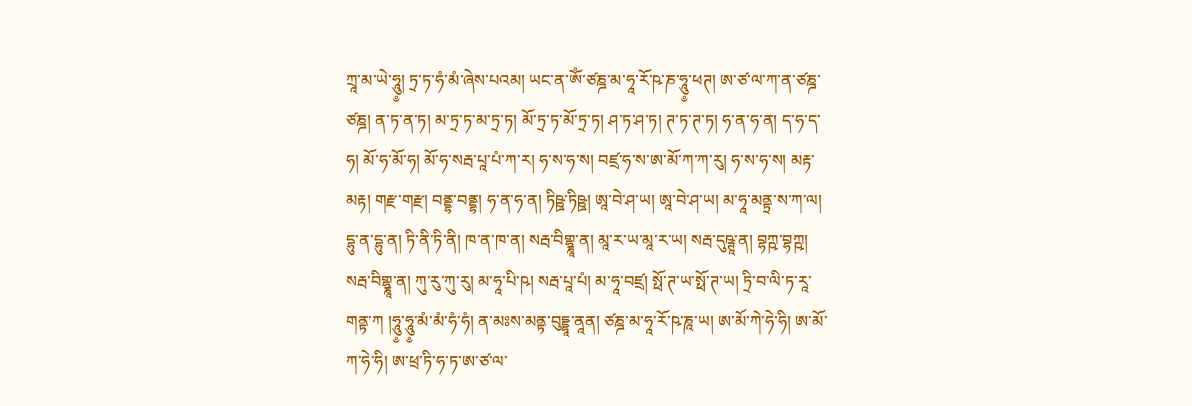ཀྲཱ་མ་ཡེ་ཧཱུ༵། ཏྲ་ཏ་ཧཾ་མཾ་ཞེས་པའམ། ཡང་ན་ཨོཾ་ཙཎྜ་མ་ཧཱ་རོ་ཥ་ཎ་ཧཱུ༵་ཕཊ། ཨ་ཙ་ལ་ཀ་ན་ཙཎྜ་ཙཎྜ། ན་ཏ་ན་ཏ། མ་ཏྲ་ཏ་མ་ཏྲ་ཏ། མོ་ཏྲ་ཏ་མོ་ཏྲ་ཏ། ཤ་ཏ་ཤ་ཏ། ཊ་ཏ་ཊ་ཏ། ཧ་ན་ཧ་ན། ད་ཧ་ད་ཧ། མོ་ཧ་མོ་ཧ། མོ་ཧ་སརྦ་པཱ་པཾ་ཀ་ར། ཧ་ས་ཧ་ས། བཛྲ་ཧ་ས་ཨ་མོ་ཀ་ཀ་རུ། ཧ་ས་ཧ་ས། མརྟ་མརྟ། གརྫ་གརྫ། བནྡྷ་བནྡྷ། ཧ་ན་ཧ་ན། ཏིཥྛ་ཏིཥྛ། ཨཱ་བེ་ཤ་ཡ། ཨཱ་བེ་ཤ་ཡ། མ་ཧཱ་མནྟྲ་ས་ཀ་ལ། དྷུ་ན་དྷུ་ན། ཏི་ནི་ཏི་ནི། ཁ་ན་ཁ་ན། སརྦ་བིགྷྣཱ་ན། མཱ་ར་ཡ་མཱ་ར་ཡ། སརྦ་དུཥྚཱ་ན། བྷཀྵ་བྷཀྵ། སརྦ་བིགྷྣཱ་ན། ཀུ་རུ་ཀུ་རུ། མ་ཧཱ་པི་ཥ། སརྦ་པཱ་པཾ། མ་ཧཱ་བཛྲ། སྥོ་ཊ་ཡ་སྥོ་ཊ་ཡ། ཏྲི་བ་ལི་ཏ་རཱ་གནྟ་ཀ །ཧཱུ༵་ཧཱུ༵་མཾ་མཾ་ཧཾ་ཧཾ། ན་མཿས་མནྟ་བུདྡྷཱ་ནཱན། ཙཎྜ་མ་ཧཱ་རོ་ཥ་ཎཱ་ཡ། ཨ་མོ་ཀེ་ཧེ་ཧི། ཨ་མོ་ཀ་ཧེ་ཧི། ཨ་ཕྲ་ཏི་ཧ་ཏ་ཨ་ཙ་ལ་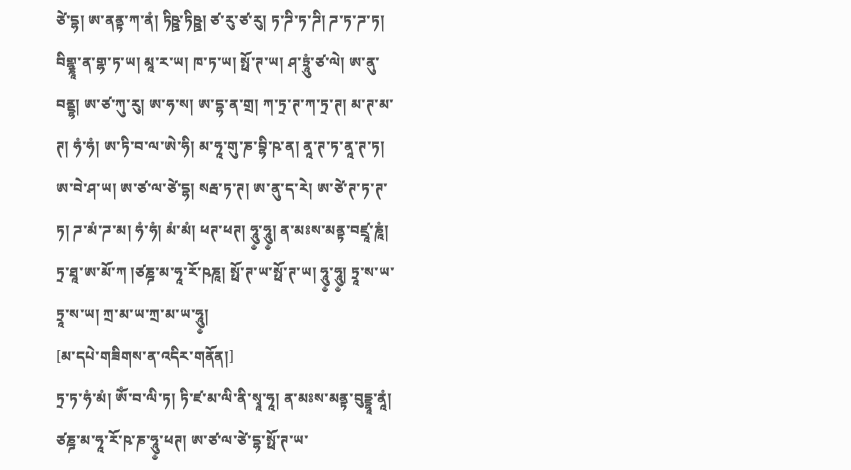ཙེ་དྷ། ཨ་ནནྟ་ཀ་ནཾ། ཏིཥྛ་ཏིཥྛ། ཙ་རུ་ཙ་རུ། ཏ་ཌི་ཏ་ཌི། ཌ་ཏ་ཌ་ཏ། བིགྷྣཱ་ན་གྷ་ཏ་ཡ། མཱ་ར་ཡ། ཁ་ཏ་ཡ། སྥོ་ཊ་ཡ། ཤ་ཏྲཱུཾ་ཙ་ལེ། ཨ་ནུ་བནྡྷ། ཨ་ཙ་ཀུ་རུ། ཨ་ཧ་ས། ཨ་དྷ་ན་གྲ། ཀ་ཏྲ་ཊ་ཀ་ཏྲ་ཊ། མ་ཊ་མ་ཊ། ཧཾ་ཧཾ། ཨ་ཏི་བ་ལ་ཨེ་ཧི། མ་ཧཱ་གུ་ཎ་བྷི་ཥ་ན། ནཱ་ཊ་ཏ་ནཱ་ཊ་ཏ། ཨ་བེ་ཤ་ཡ། ཨ་ཙ་ལ་ཙེ་དྷ། སརྦ་ཏ་ཊ། ཨ་ནུ་ད་རེ། ཨ་ཙེ་ཊ་ཏ་ཊ་ཏ། ཌ་མཾ་ཌ་མ། ཧཾ་ཧཾ། མཾ་མཾ། ཕཊ་ཕཊ། ཧཱུ༵་ཧཱུ༵། ན་མཿས་མནྟ་བཛྲཱ་ཎཱཾ། ཏྲ་ཐཱ་ཨ་མོ་ཀ །ཙཎྜ་མ་ཧཱ་རོ་ཥཎཱ། སྥོ་ཊ་ཡ་སྥོ་ཊ་ཡ། ཧཱུ༵་ཧཱུ༵། ཏྲཱ་ས་ཡ་ཏྲཱ་ས་ཡ། ཀྲ་མ་ཡ་ཀྲ་མ་ཡ་ཧཱུ༵།
[མ་དཔེ་གཟིགས་ན་འདིར་གནོན།]
ཏྲ་ཏ་ཧཾ་མཾ། ཨོཾ་བ་ལི་ཏ། ཏི་ཛ་མ་ལི་ནི་སྭཱ་ཧཱ། ན་མཿས་མནྟ་བུདྡྷཱ་ནཱཾ། ཙཎྜ་མ་ཧཱ་རོ་ཥ་ཎ་ཧཱུ༵་ཕཊ། ཨ་ཙ་ལ་ཙེ་དྷ་སྥོ་ཊ་ཡ་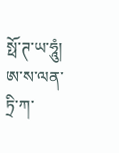སྥོ་ཊ་ཡ་ཧཱུཾ། ཨ་ས་ལན་ཏྲི་ཀ་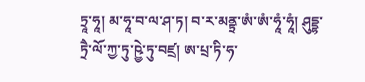ཏྲཱ་ཧཱ། མ་ཧཱ་བ་ལ་ཤ་ཏ། བ་ར་མནྟྲ་ཨཾ་ཨཾ་ཧཱཾ་ཧཱཾ། ཤུདྡྷ་ཏྲཻ་ལོ་ཀྱ་ཏུ་ཥྱེ་ཏུ་བཛྲ། ཨ་པྲ་ཏི་ཧ་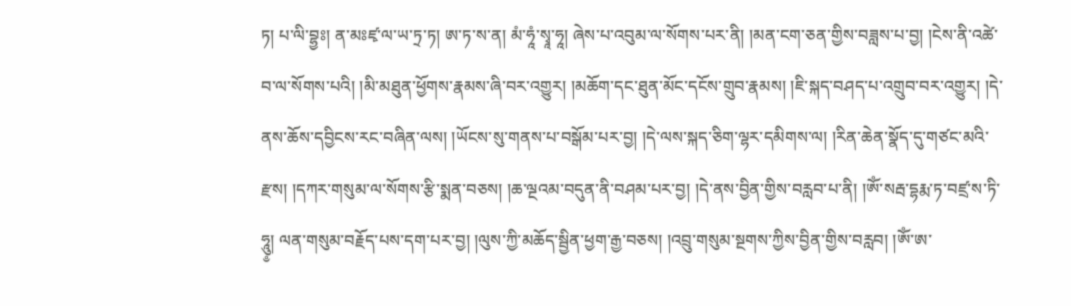ཏ། པ་ལི་བྷྱཿ། ན་མཿཛྭ་ལ་ཡ་ཏྲ་ཏ། ཨ་ཏ་ས་ན། མཾ་ཧཱཾ་སྭཱ་ཧཱ། ཞེས་པ་འབུམ་ལ་སོགས་པར་ནི། །མན་ངག་ཅན་གྱིས་བཟླས་པ་བྱ། །ངེས་ནི་འཚེ་བ་ལ་སོགས་པའི། །མི་མཐུན་ཕྱོགས་རྣམས་ཞི་བར་འགྱུར། །མཆོག་དང་ཐུན་མོང་དངོས་གྲུབ་རྣམས། །ཇི་སྐད་བཤད་པ་འགྲུབ་བར་འགྱུར། །དེ་ནས་ཆོས་དབྱིངས་རང་བཞིན་ལས། །ཡོངས་སུ་གནས་པ་བསྒོམ་པར་བྱ། །དེ་ལས་སྐད་ཅིག་ལྷར་དམིགས་ལ། །རིན་ཆེན་སྣོད་དུ་གཙང་མའི་རྫས། །དཀར་གསུམ་ལ་སོགས་རྩི་སྨན་བཅས། །ཆ་ལྔའམ་བདུན་ནི་བཤམ་པར་བྱ། །དེ་ནས་བྱིན་གྱིས་བརླབ་པ་ནི། །ཨོཾ་སརྦ་དྷརྨ་ཏ་བཛྲ་ས་ཏི་ཧཱུ༵། ལན་གསུམ་བརྗོད་པས་དག་པར་བྱ། །ལུས་ཀྱི་མཆོད་སྦྱིན་ཕྱག་རྒྱ་བཅས། །འབྲུ་གསུམ་སྔགས་ཀྱིས་བྱིན་གྱིས་བརླབ། །ཨོཾ་ཨ་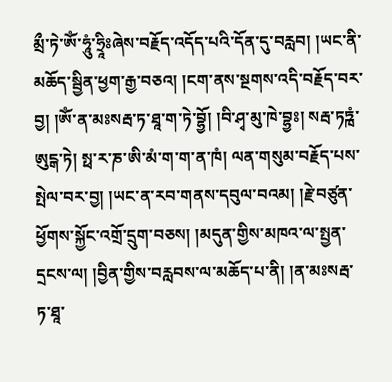མྲྀ་ཏེ་ཨོཾ་ཧཱུཾ་ཧྲཱིཿཞེས་བརྗོད་འདོད་པའི་དོན་དུ་བརླབ། །ཡང་ནི་མཆོད་སྦྱིན་ཕྱག་རྒྱ་བཅའ། །ངག་ནས་སྔགས་འདི་བརྗོད་བར་བྱ། །ཨོཾ་ན་མཿསརྦ་ཏ་ཐཱ་ག་ཏེ་བྷྱོ། །བི་ཤྭ་མུ་ཁེ་བྷྱཿ། སརྦ་ཏཏྑཾ་ཨུངྒ་ཏེ། སྥ་ར་ཎ་ཨི་མཾ་ག་ག་ན་ཁཾ། ལན་གསུམ་བརྗོད་པས་སྤེལ་བར་བྱ། །ཡང་ན་རབ་གནས་དབུལ་བའམ། །རྗེ་བཙུན་ཕྱོགས་སྐྱོང་འགྲོ་དྲུག་བཅས། །མདུན་གྱིས་མཁའ་ལ་སྤྱན་དྲངས་ལ། །བྱིན་གྱིས་བརླབས་ལ་མཆོད་པ་ནི། །ན་མཿསརྦ་ཏ་ཐཱ་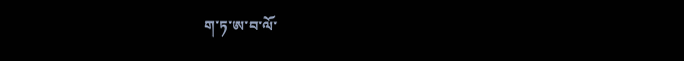ག་ཏ་ཨ་བ་ལོ་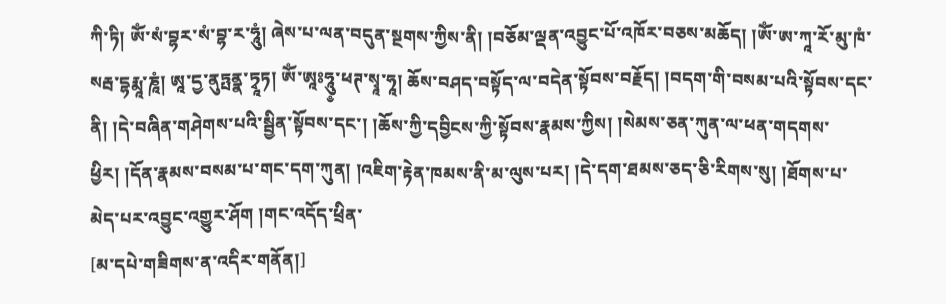ཀི་ཏི། ཨོཾ་སཾ་བྷར་སཾ་བྷ་ར་ཧཱུཾ། ཞེས་པ་ལན་བདུན་སྔགས་ཀྱིས་ནི། །བཅོམ་ལྡན་འབྱུང་པོ་འཁོར་བཅས་མཆོད། །ཨོཾ་ཨ་ཀཱ་རོ་མུ་ཁཾ་སརྦ་དྷརྨཱ་ཎཱཾ། ཨཱ་དྱ་ནུཏྤནྣ་ཏྭཱཏ། ཨོཾ་ཨཱཿཧཱུ༵་ཕཊ་སྭཱ་ཧཱ། ཆོས་བཤད་བསྟོད་ལ་བདེན་སྟོབས་བརྗོད། །བདག་གི་བསམ་པའི་སྟོབས་དང་ནི། །དེ་བཞིན་གཤེགས་པའི་སྦྱིན་སྟོབས་དང་། །ཆོས་ཀྱི་དབྱིངས་ཀྱི་སྟོབས་རྣམས་ཀྱིས། །སེམས་ཅན་ཀུན་ལ་ཕན་གདགས་ཕྱིར། །དོན་རྣམས་བསམ་པ་གང་དག་ཀུན། །འཇིག་རྟེན་ཁམས་ནི་མ་ལུས་པར། །དེ་དག་ཐམས་ཅད་ཅི་རིགས་སུ། །ཐོགས་པ་མེད་པར་འབྱུང་འགྱུར་ཤོག །གང་འདོད་ཕྲིན་
[མ་དཔེ་གཟིགས་ན་འདིར་གནོན།]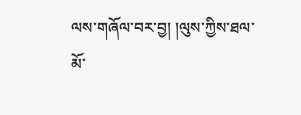ལས་གཞོལ་བར་བྱ། །ལུས་ཀྱིས་ཐལ་མོ་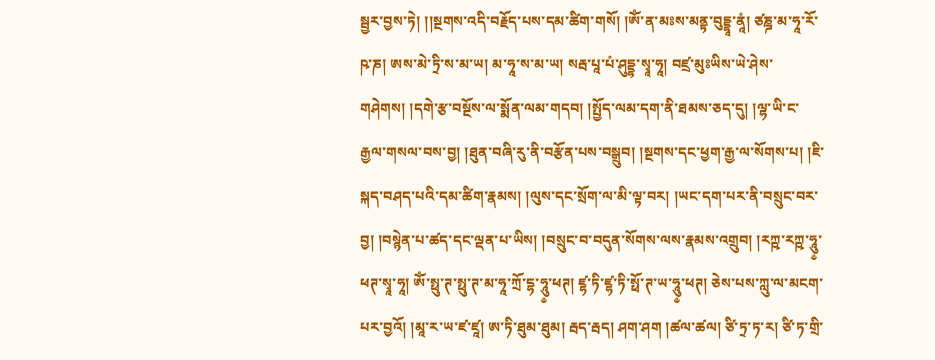སྦྱར་བྱས་ཏེ། །།སྔགས་འདི་བརྗོད་པས་དམ་ཚིག་གསོ། །ཨོཾ་ན་མཿས་མནྟ་བུདྡྷཱ་ནཱཾ། ཙཎྜ་མ་ཧཱ་རོ་ཥ་ཎ། ཨས་མེ་ཏྲི་ས་མ་ཡ། མ་ཧཱ་ས་མ་ཡ། སརྦ་པཱ་པཾ་ཤུདྡྷ་སྭཱ་ཧཱ། བཛྲ་མུཿཡིས་ཡེ་ཤེས་གཤེགས། །དགེ་རྩ་བསྔོས་ལ་སྨོན་ལམ་གདབ། །སྤྱོད་ལམ་དག་ནི་ཐམས་ཅད་དུ། །ལྷ་ཡི་ང་རྒྱལ་གསལ་བས་བྱ། །ཐུན་བཞི་རུ་ནི་བརྩོན་པས་བསྒྲུབ། །སྔགས་དང་ཕྱག་རྒྱ་ལ་སོགས་པ། །ཇི་སྐད་བཤད་པའི་དམ་ཚིག་རྣམས། །ལུས་དང་སྲོག་ལ་མི་ལྟ་བར། །ཡང་དག་པར་ནི་བསྲུང་བར་བྱ། །བསྙེན་པ་ཚད་དང་ལྡན་པ་ཡིས། །བསྲུང་བ་བདུན་སོགས་ལས་རྣམས་འགྲུབ། །རཀྵ་རཀྵ་ཧཱུ༵་ཕཊ་སྭཱ་ཧཱ། ཨོཾ་སྥུ་ཊ་སྥུ་ཊ་མ་ཧཱ་ཀྲོ་དྷ་ཧཱུ༵་ཕཊ། ཛྷ་ཏི་ཛྷ་ཏི་སྥོ་ཊ་ཡ་ཧཱུ༵་ཕཊ། ཅེས་པས་ཀླུ་ལ་མངག་པར་བྱའོ། །མཱ་ར་ཡ་ཛ་ཛཱ། ཨ་ཏི་ཐུམ་ཐུམ། རྦད་རྦད། ཤག་ཤག །ཚལ་ཚལ། ཙི་ཏྲ་ཏ་ར། ཙི་ཏ་གྲི་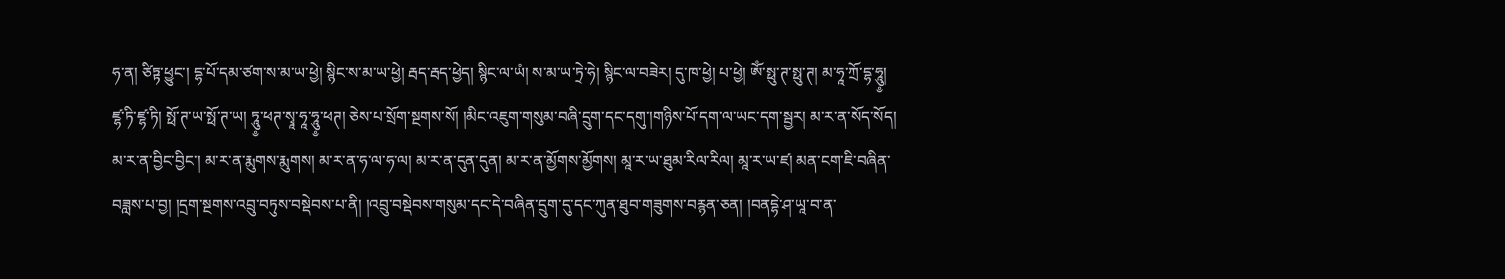ཧ་ན། ཙིཏྟ་ཕྱུང་། དྷ་པོ་དམ་ཙག་ས་མ་ཡ་ཕྱེ། སྙིང་ས་མ་ཡ་ཕྱེ། རྦད་རྦད་ཕྱེད། སྙིང་ལ་ཡཾ། ས་མ་ཡ་ཏྲེ་ཧེ། སྙིང་ལ་བཟེར། དུ་ཁ་ཕྱེ། པ་ཕྱེ། ཨོཾ་སྥུ་ཊ་སྥུ་ཊ། མ་ཧཱ་ཀྲོ་དྷ་ཧཱུ༵། ཛྷ་ཏི་ཛྷ་ཏི། སྥོ་ཊ་ཡ་སྥོ་ཊ་ཡ། ཏཱུ༵་ཕཊ་སྭཱ་ཧཱ་ཧཱུ༵་ཕཊ། ཅེས་པ་སྲོག་སྔགས་སོ། །མིང་འཇུག་གསུམ་བཞི་དྲུག་དང་དགུ་།གཉིས་པོ་དག་ལ་ཡང་དག་སྦྱར། མ་ར་ན་སོད་སོད། མ་ར་ན་བྱིང་བྱིང་། མ་ར་ན་རྨུགས་རྨུགས། མ་ར་ན་ཧ་ལ་ཧ་ལ། མ་ར་ན་དུན་དུན། མ་ར་ན་མྱོགས་མྱོགས། མཱ་ར་ཡ་ཐུམ་རིལ་རིལ། མཱ་ར་ཡ་ཛ། མན་ངག་ཇི་བཞིན་བཟླས་པ་བྱ། །དྲག་སྔགས་འབྲུ་བཏུས་བསྡེབས་པ་ནི། །འབྲུ་བསྡེབས་གསུམ་དང་དེ་བཞིན་དྲུག་དུ་དང་ཀུན་ཐུབ་གཟུགས་བརྙན་ཅན། །བནདྷེ་ཤ་ཡཱ་བ་ན་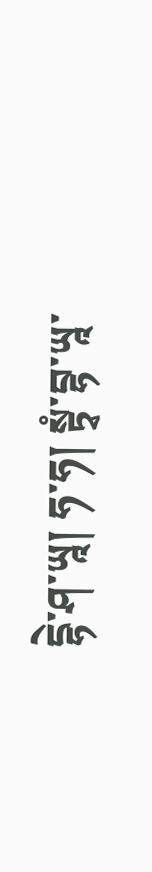དྷེ་ཤ་ཡཱ། ཧ་ཧ། སྟྭཾ་བྷ་ཡཱ་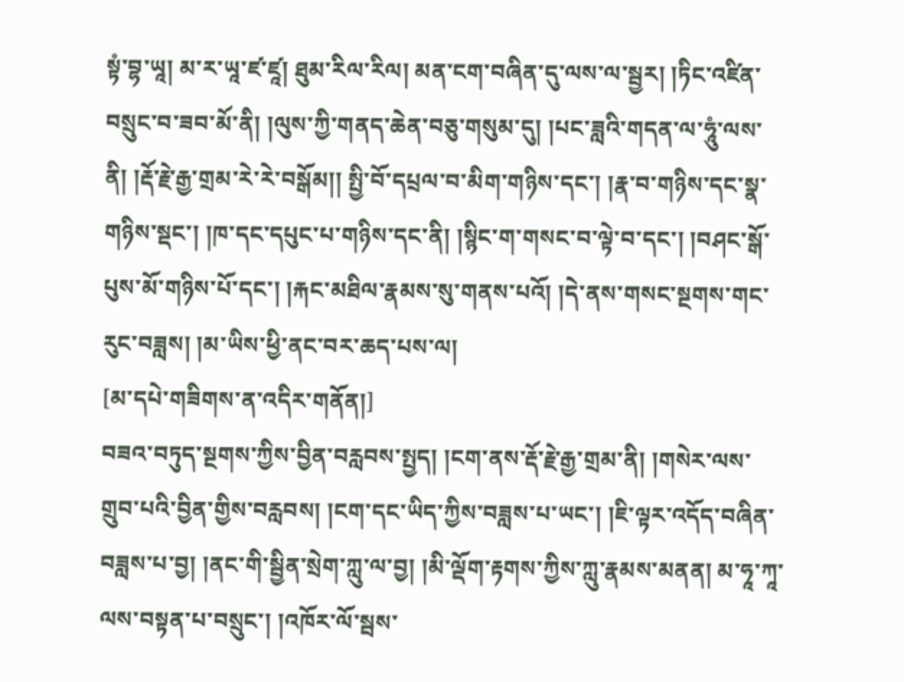སྟཾ་བྷ་ཡཱ། མ་ར་ཡཱ་ཛ་ཛཱ། ཐུམ་རིལ་རིལ། མན་ངག་བཞིན་དུ་ལས་ལ་སྦྱར། །ཏིང་འཛིན་བསྲུང་བ་ཟབ་མོ་ནི། །ལུས་ཀྱི་གནད་ཆེན་བཅུ་གསུམ་དུ། །པང་ཟླའི་གདན་ལ་ཧཱུཾ་ལས་ནི། །རྡོ་རྗེ་རྒྱ་གྲམ་རེ་རེ་བསྒོམ།། སྤྱི་བོ་དཔྲལ་བ་མིག་གཉིས་དང་། །རྣ་བ་གཉིས་དང་སྣ་གཉིས་སྡང་། །ཁ་དང་དཔུང་པ་གཉིས་དང་ནི། །སྙིང་ག་གསང་བ་ལྟེ་བ་དང་། །བཤང་སྒོ་པུས་མོ་གཉིས་པོ་དང་། །རྐང་མཐིལ་རྣམས་སུ་གནས་པའོ། །དེ་ནས་གསང་སྔགས་གང་རུང་བཟླས། །མ་ཡིས་ཕྱི་ནང་བར་ཆད་པས་ལ།
[མ་དཔེ་གཟིགས་ན་འདིར་གནོན།]
བཟའ་བཏུད་སྔགས་ཀྱིས་བྱིན་བརླབས་སྤྱད། །ངག་ནས་རྡོ་རྗེ་རྒྱ་གྲམ་ནི། །གསེར་ལས་གྲུབ་པའི་བྱིན་གྱིས་བརླབས། །ངག་དང་ཡིད་ཀྱིས་བཟླས་པ་ཡང་། །ཇི་ལྟར་འདོད་བཞིན་བཟླས་པ་བྱ། །ནང་གི་སྦྱིན་སྲེག་ཀླུ་ལ་བྱ། །མི་ལྡོག་རྟགས་ཀྱིས་ཀླུ་རྣམས་མནན། མ་ཧཱ་ཀཱ་ལས་བསྟན་པ་བསྲུང་། །འཁོར་ལོ་སྦས་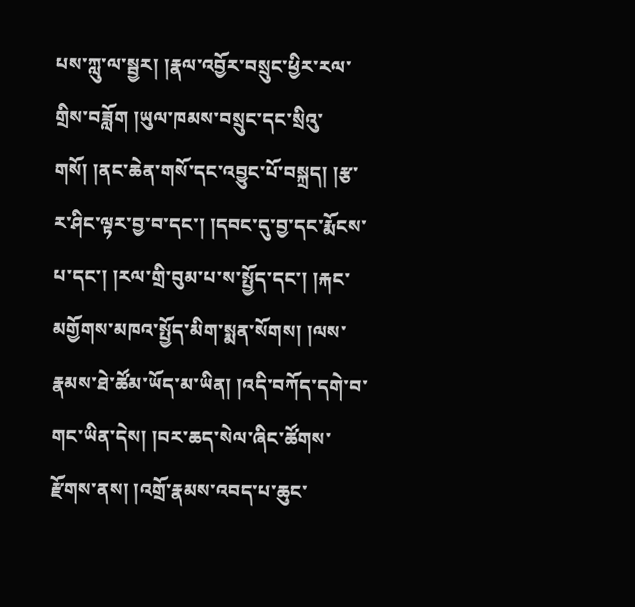པས་ཀླུ་ལ་སྦྱར། །རྣལ་འབྱོར་བསྲུང་ཕྱིར་རལ་གྲིས་བཟློག །ཡུལ་ཁམས་བསྲུང་དང་སྲིའུ་གསོ། །ནང་ཆེན་གསོ་དང་འབྱུང་པོ་བསྐྲད། །རྩ་ར་ཤིང་ལྟར་བྱ་བ་དང་། །དབང་དུ་བྱ་དང་རྨོངས་པ་དང་། །རལ་གྲི་བུམ་པ་ས་སྤྱོད་དང་། །རྐང་མགྱོགས་མཁའ་སྤྱོད་མིག་སྨན་སོགས། །ལས་རྣམས་ཐེ་ཚོམ་ཡོད་མ་ཡིན། །འདི་བཀོད་དགེ་བ་གང་ཡིན་དེས། །བར་ཆད་སེལ་ཞིང་ཚོགས་རྫོགས་ནས། །འགྲོ་རྣམས་འབད་པ་ཆུང་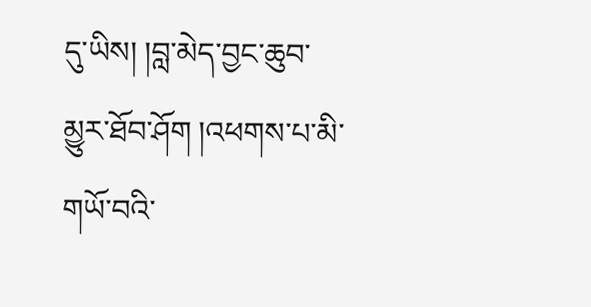དུ་ཡིས། །བླ་མེད་བྱང་ཆུབ་མྱུར་ཐོབ་ཤོག །འཕགས་པ་མི་གཡོ་བའི་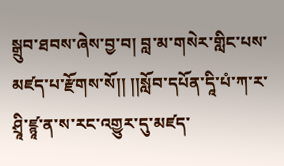སྒྲུབ་ཐབས་ཞེས་བྱ་བ། བླ་མ་གསེར་གླིང་པས་མཛད་པ་རྫོགས་སོ།། །།སློབ་དཔོན་དཱི་པཾ་ཀ་ར་ཤྲཱི་ཛྙཱ་ན་ས་རང་འགྱུར་དུ་མཛད་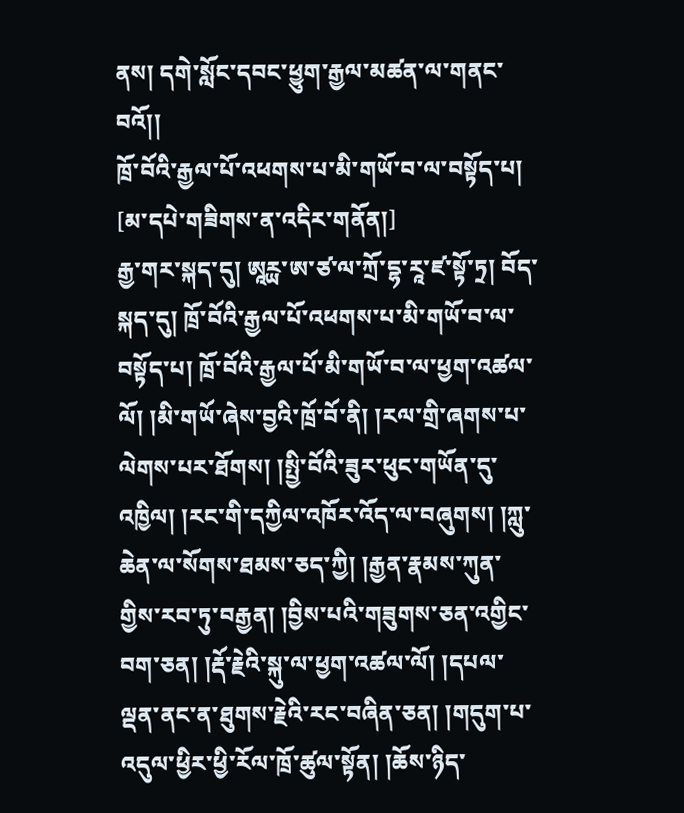ནས། དགེ་སློང་དབང་ཕྱུག་རྒྱལ་མཚན་ལ་གནང་བའོ།།
ཁྲོ་བོའི་རྒྱལ་པོ་འཕགས་པ་མི་གཡོ་བ་ལ་བསྟོད་པ།
[མ་དཔེ་གཟིགས་ན་འདིར་གནོན།]
རྒྱ་གར་སྐད་དུ། ཨཱཪྻ་ཨ་ཙ་ལ་ཀྲོ་དྷ་རཱ་ཛ་སྟོ་ཏྲ། བོད་སྐད་དུ། ཁྲོ་བོའི་རྒྱལ་པོ་འཕགས་པ་མི་གཡོ་བ་ལ་བསྟོད་པ། ཁྲོ་བོའི་རྒྱལ་པོ་མི་གཡོ་བ་ལ་ཕྱག་འཚལ་ལོ། །མི་གཡོ་ཞེས་བྱའི་ཁྲོ་བོ་ནི། །རལ་གྲི་ཞགས་པ་ལེགས་པར་ཐོགས། །སྤྱི་བོའི་ཟུར་ཕུང་གཡོན་དུ་འཁྱིལ། །རང་གི་དཀྱིལ་འཁོར་འོད་ལ་བཞུགས། །ཀླུ་ཆེན་ལ་སོགས་ཐམས་ཅད་ཀྱི། །རྒྱན་རྣམས་ཀུན་གྱིས་རབ་ཏུ་བརྒྱན། །བྱིས་པའི་གཟུགས་ཅན་འགྱིང་བག་ཅན། །རྡོ་རྗེའི་སྐུ་ལ་ཕྱག་འཚལ་ལོ། །དཔལ་ལྡན་ནང་ན་ཐུགས་རྗེའི་རང་བཞིན་ཅན། །གདུག་པ་འདུལ་ཕྱིར་ཕྱི་རོལ་ཁྲོ་ཚུལ་སྟོན། །ཆོས་ཉིད་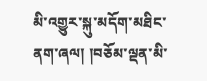མི་འགྱུར་སྐུ་མདོག་མཐིང་ནག་ཞལ། །བཅོམ་ལྡན་མི་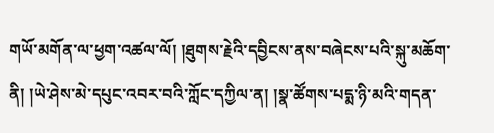གཡོ་མགོན་ལ་ཕྱག་འཚལ་ལོ། །ཐུགས་རྗེའི་དབྱིངས་ནས་བཞེངས་པའི་སྐུ་མཆོག་ནི། །ཡེ་ཤེས་མེ་དཔུང་འབར་བའི་ཀློང་དཀྱིལ་ན། །སྣ་ཚོགས་པདྨ་ཉི་མའི་གདན་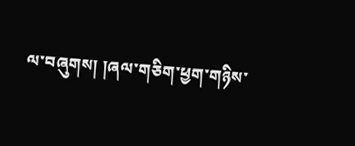ལ་བཞུགས། །ཞལ་གཅིག་ཕྱག་གཉིས་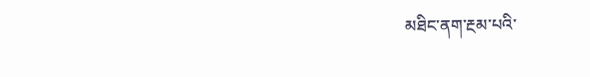མཐིང་ནག་རྔམ་པའི་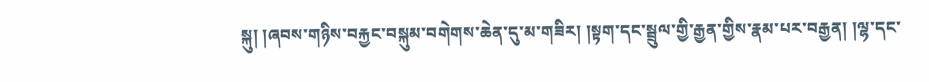སྐུ། །ཞབས་གཉིས་བརྐྱང་བསྐུམ་བགེགས་ཆེན་དུ་མ་གཟིར། །སྟག་དང་སྦྲུལ་གྱི་རྒྱན་གྱིས་རྣམ་པར་བརྒྱན། །ལྷ་དང་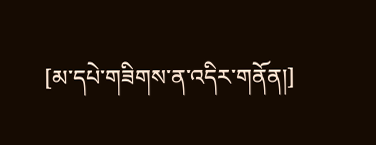[མ་དཔེ་གཟིགས་ན་འདིར་གནོན།]